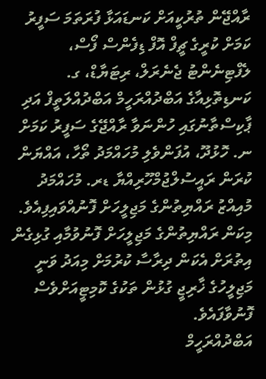ރާއްޖޭން ތުރުކީއަށް ކަނޑައަޅާ ފުރަތަމަ ސަފީރު ކަމަށް ކުރީގެ ޗީފް އޮފް ޑިފެންސް ފޯސް، ލެފްޓިނެންޓު ޖެނެރަލް، ރިޓަޔާޑް، ގ. ކަނޑިތޮޅިއާގެ އަބްދުއްރަހީމް އަބްދުއްލަތީފް އަދި ޕާކިސްތާނުގައި ހުންނަވާ ރާއްޖޭގެ ސަފީރު ކަމަށް ނ. ހޮޅުދޫ، އުފަންވެލި މުހައްމަދު ތޯހާ، އައްޔަން ކުރަން ރައީސުލްޖުމްހޫރިއްޔާ ޑރ. މުހައްމަދު މުއިއްޒު ރައްޔިތުންގެ މަޖިލީހަށް ފޮނުއްވައިފިއެވެ.
މިކަން ރައްޔިތުންގެ މަޖިލީހަށް ފޮނުވުމާއި ގުޅިގެން އިތުރަށް އެކަން ދިރާސާ ކުރުމަށް މިއަދު ވަނީ މަޖިލީހުގެ ޚާރިޖީ ގުޅުން ތަކުގެ ކޮމިޓީއަށްވެސް ފޮނުވާފައެވެ.
އަބްދުއްރަހީމް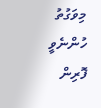މިވަގުތު ހުންނެވީ ފޮރިން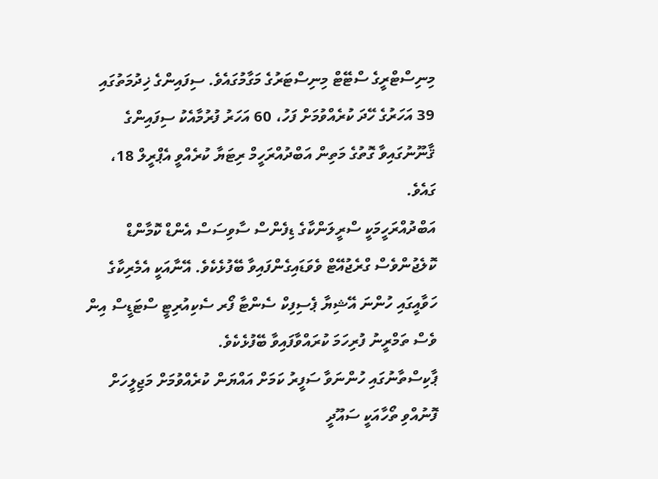މިނިސްޓްރީގެ ސްޓޭޓް މިނިސްޓަރުގެ މަގާމުގައެވެ. ސިފައިންގެ ޚިދުމަތުގައި 39 އަހަރުގެ ހޭދަ ކުރެއްވުމަށް ފަހު، 60 އަހަރު ފުރުމާއެކު ސިފައިންގެ ޤާނޫނުގައިވާ ގޮތުގެ މަތިން އަބްދުއްރަހީމް ރިޓަޔާ ކުރެއްވީ އެޕްރީލް 18، ގައެވެ.
އަބްދުއްރަހީމަކީ ސްރީލަންކާގެ ޑިފެންސް ސާވިސަސް އެންޑް ކޮމާންޑް ކޮލެޖުންވެސް ގްރެޖުއޭޓް ވެވަޑައިގެންފައިވާ ބޭފުޅެކެވެ. އޭނާއަކީ އެމެރިކާގެ ހަވާއީގައި ހުންނަ އޭޝިޔާ ޕެސިފިކް ސެންޓާ ފޯރ ސެކިއުރިޓީ ސްޓަޑީސް އިން ވެސް ތަމްރީނު ފުރިހަމަ ކުރައްވާފައިވާ ބޭފުޅެކެވެ.
ޕާކިސްތާނުގައި ހުންނަވާ ސަފީރު ކަމަށް އައްޔަން ކުރެއްވުމަށް މަޖިލީހަށް ފޮނުއްވި ތޯހާއަކީ ސައޫދީ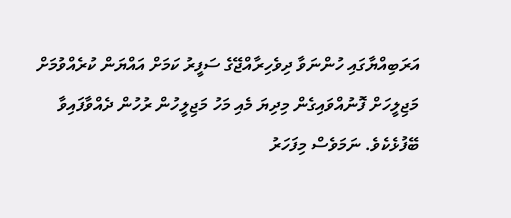އަރަބިއްޔާގައި ހުންނަވާ ދިވެހިރާއްޖޭގެ ސަފީރު ކަމަށް އައްޔަން ކުރެއްވުމަށް މަޖިލީހަށް ފޮނުއްވައިގެން މިދިޔަ މެއި މަހު މަޖިލީހުން ރުހުން ދެއްވާފައިވާ ބޭފުޅެކެވެ. ނަމަވެސް މިފަހަރު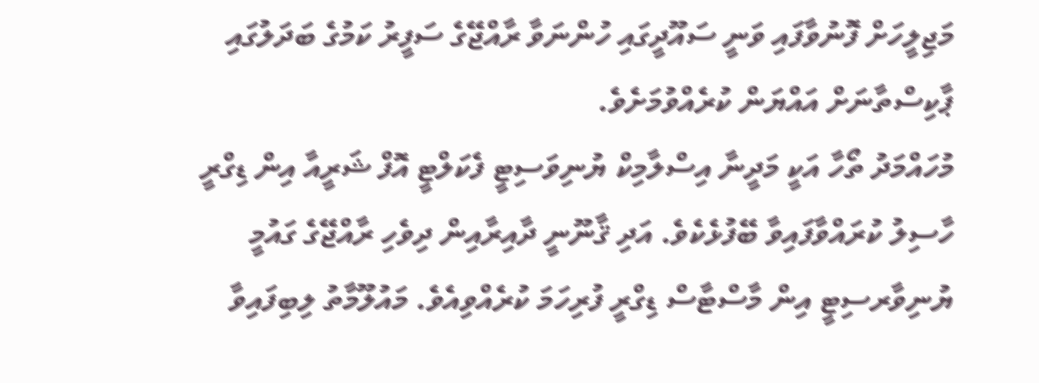މަޖިލީހަށް ފޮނުވާފައި ވަނީ ސައޫދީގައި ހުންނަވާ ރާއްޖޭގެ ސަފީރު ކަމުގެ ބަދަލުގައި ޕާކިސްތާނަށް އައްޔަން ކުރެއްވުމަށެވެ.
މުހައްމަދު ތޯހާ އަކީ މަދީނާ އިސްލާމިކް ޔުނިވަސިޓީ ފެކަލްޓީ އޮފް ޝަރީއާ އިން ޑިގްރީ ހާސިލު ކުރައްވާފައިވާ ބޭފުޅެކެވެ. އަދި ޤާނޫނީ ދާއިރާއިން ދިވެހި ރާއްޖޭގެ ގައުމީ ޔުނިވާރސިޓީ އިން މާސްޓާސް ޑިގްރީ ފުރިހަމަ ކުރެއްވިއެވެ. މައުލޫމާތު ލިބިފައިވާ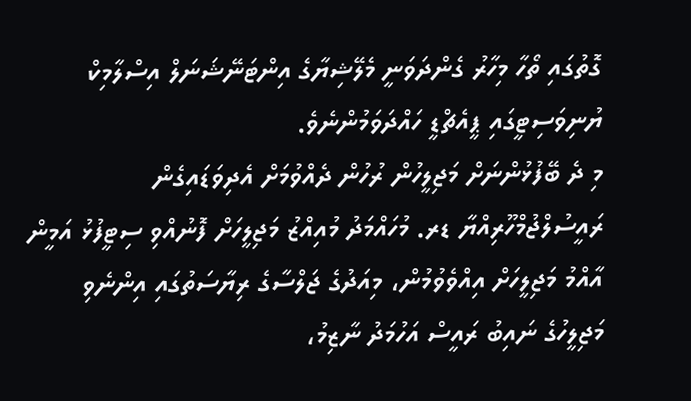ގޮތުގައި ތޯހާ މިހާރު ގެންދަވަނީ މެލޭޝިޔާގެ އިންޓަނޭޝަނަލް އިސްލާމިކް ޔުނިވަސިޓީގައި ޕީއެޗްޑީ ހައްދަވަމުންނެވެ.
މި ދެ ބޭފުޅުންނަށް މަޖިލީހުން ރުހުން ދެއްވުމަށް އެދިވަޑައިގެން ރައީސުލްޖުމްހޫރިއްޔާ ޑރ. މުހައްމަދު މުއިއްޒު މަޖިލީހަށް ފޮނުއްވި ސިޓީފުޅު އަމީން އާއްމު މަޖިލީހަށް އިއްވެވުމުން، މިއަދުގެ ޖަލްސާގެ ރިޔާސަތުގައި އިންނެވި މަޖިލީހުގެ ނައިބު ރައީސް އަހުމަދު ނާޒިމު،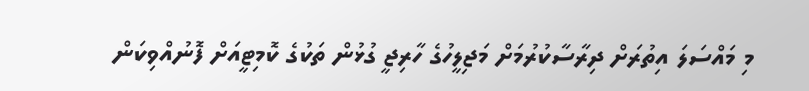މި މައްސަލަ އިތުރަށް ދިރާސާކުރުމަށް މަޖިލީހުގެ ހާރިޖީ ގުޅުން ތަކުގެ ކޮމިޓީއަށް ފޮނުއްވިކަން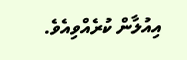އިއުލާން ކުރެއްވިއެވެ.